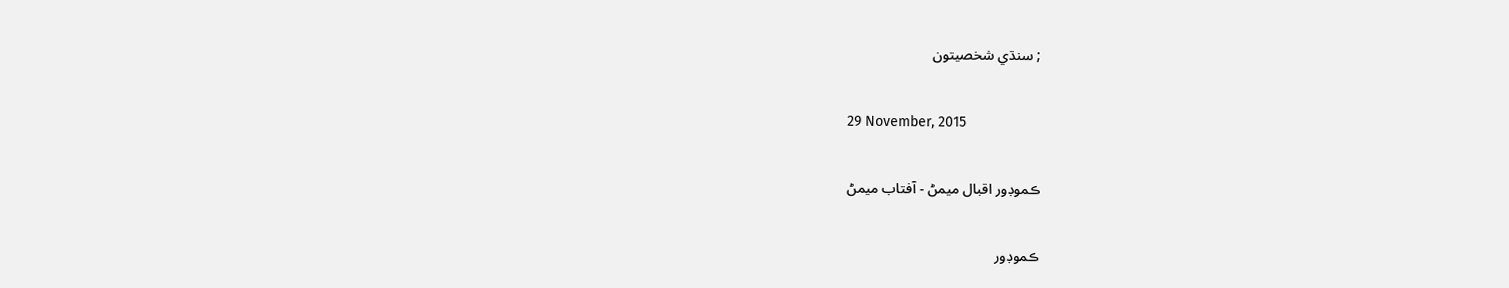; سنڌي شخصيتون

29 November, 2015

ڪموڊور اقبال ميمڻ - آفتاب ميمڻ

ڪموڊور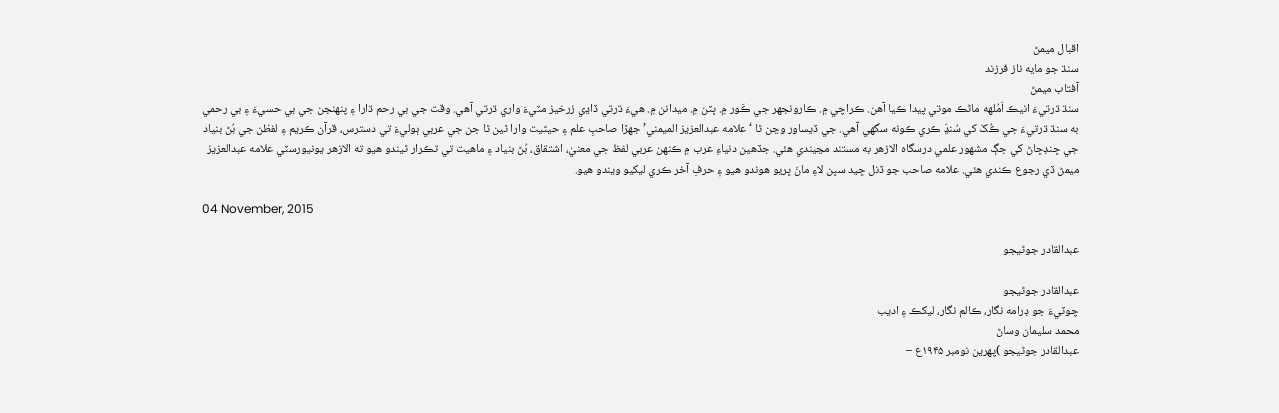اقبال ميمڻ
سنڌ جو مايه ناز فرزند
آفتاب ميمڻ
سنڌ ڌرتيءَ انيڪ اَمُلهه ماڻڪ موتي پيدا ڪيا آهن. ڪراچي ۾. ڪارونجهر جي ڪَور ۾. ڀٽن ۾. ميدانن ۾. هيءَ ڌرتي ڏاڍي زرخيز مٽيءَ واري ڌرتي آهي. وقت جي بي رحم ڌارا ۽ پنهنجن جي بي حسيءَ ۽ بي رحمي به سنڌ ڌرتيءَ جي ڪُکَ کي سُنڍَ ڪري ڪونه سگهي آهي. جي ڏيساور وڃن ٿا ‘علامه عبدالعزيز الميمني’ جهڙا صاحبِ علم ۽ حيثيت وارا ٿين ٿا جن جي عربي ٻوليءَ تي دسترس، قرآن ڪريم ۽ لفظن جي بُڻ بنياد جي ڇنڊڇاڻ کي جڳ مشهور علمي درسگاه الازهر به مستند مڃيندي هئي. جڏهين دنياءِ عرب ۾ ڪنهن عربي لفظ جي معنيٰ، اشتقاق، بُڻ بنياد ۽ ماهيت تي تڪرار ٿيندو هيو ته الازهر يونيورسٽي علامه عبدالعزيز ميمڻ ڏي رجوع ڪندي هئي. علامه صاحب جو ڏنل ڇيد سڀن لاءِ مانَ ڀريو هوندو هيو ۽ حرفِ آخر ڪري ليکيو ويندو هيو.

04 November, 2015

عبدالقادر جوڻيجو

عبدالقادر جوڻيجو
چوٽيءَ جو ڊرامه نگار، ڪالم نگار، ليکڪ ۽ اديب
محمد سليمان وساڻ
عبدالقادر جوڻيجو )پهرين نومبر ۱۹۴۵ع –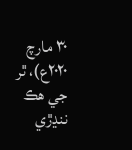۳۰ مارچ ۲۰۲۰ع)، ٿر جي هڪ ننڍڙي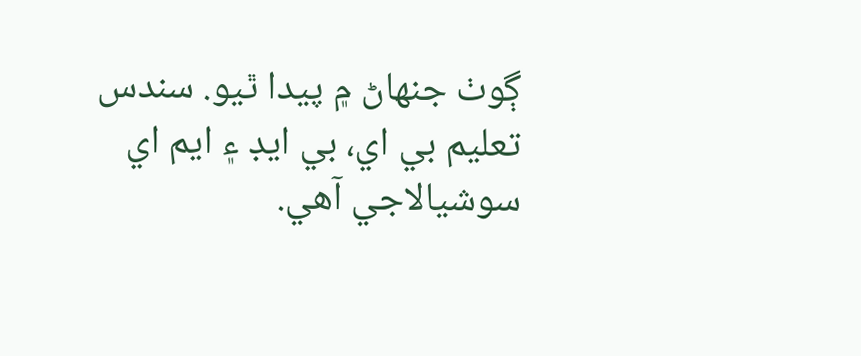ڳوٺ جنھاڻ ۾ پيدا ٿيو. سندس تعليم بي اي، بي ايڊ ۽ ايم اي سوشيالاجي آهي.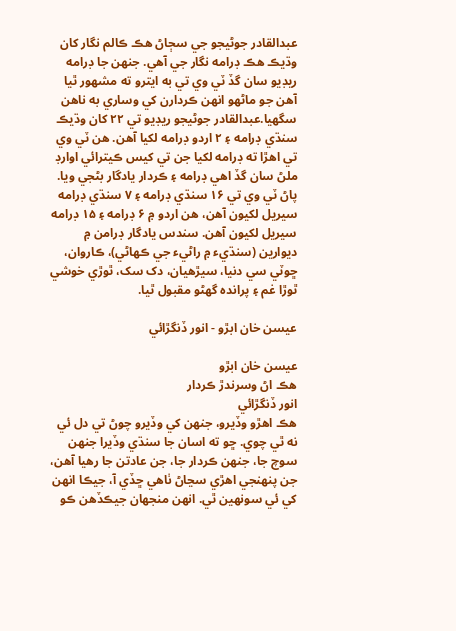عبدالقادر جوڻيجو جي سڄاڻ هڪ ڪالم نگار کان وڌيڪ هڪ ڊرامه نگار جي آهي. جنهن جا ڊرامه ريڊيو سان گڏ ٽي وي تي به ايترو ته مشهور ٿيا آهن جو ماڻهو انهن ڪردارن کي وساري به ناهن سگهيا.عبدالقادر جوڻيجو ريڊيو تي ۲۲ کان وڌيڪ سنڌي ڊرامه ۽ ۲ اردو ڊرامه لکيا آهن. هن ٽي وي تي اهڙا ته ڊرامه لکيا جن تي کيس ڪيترائي اوارڊ ملڻ سان گڏ اهي ڊرامه ۽ ڪردار يادگار بڻجي ويا. پاڻ ٽي وي تي ۱۶ سنڌي ڊرامه ۽ ۷ سنڌي ڊرامه سيريل لکيون آهن، هن اردو ۾ ۶ ڊرامه ۽ ۱۵ ڊرامه سيريل لکيون آهن. سندس يادگار ڊرامن ۾ ديوارين (سنڌيء ۾ راڻيء جي ڪهاڻي)، ڪاروان، ڇوٽي سي دنيا، سيڙهيان، دک سک، ٿوڙي خوشي ٿوڙا غم ۽ پرانده گهڻو مقبول ٿيا.

عيسن خان ابڙو - انور ڏنگڙائي

عيسن خان ابڙو
هڪ اڻ وسرندڙ ڪردار
انور ڏنگڙائي
هڪ اهڙو وڏيرو، جنهن کي وڏيرو چوڻ تي دل ئي نه ٿي چوي. ڇو ته اسان جا سنڌي وڏيرا جنهن سوچ جا، جنهن ڪردار جا، جن عادتن جا رهيا آهن، جن پنهنجي اهڙي سڃاڻ ٺاهي ڇڏي آ، جيڪا انهن کي ئي سونهين ٿي. انهن منجھان جيڪڏهن ڪو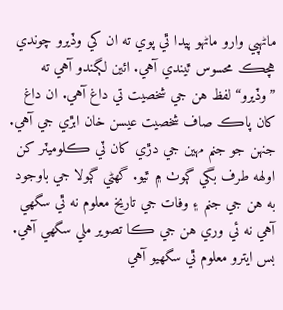ماڻهپي وارو ماڻهو پيدا ٿي پوي ته ان کي وڏيرو چوندي هچڪ محسوس ٿيندي آهي. ائين لڳندو آهي ته ”وڏيرو“ لفظ هن جي شخصيت تي داغ آهي. ان داغ کان پاڪ صاف شخصيت عيسن خان ابڙي جي آهي. جنهن جو جنم مهين جي دڙي کان ٽي ڪلوميٽر کن اولهه طرف بگي ڳوٺ ۾ ٿيو. گهڻي ڳولا جي باوجود به هن جي جنم ۽ وفات جي تاريخ معلوم نه ٿي سگهي آهي نه ئي وري هن جي ڪا تصوير ملي سگهي آهي. بس ايترو معلوم ٿي سگهيو آهي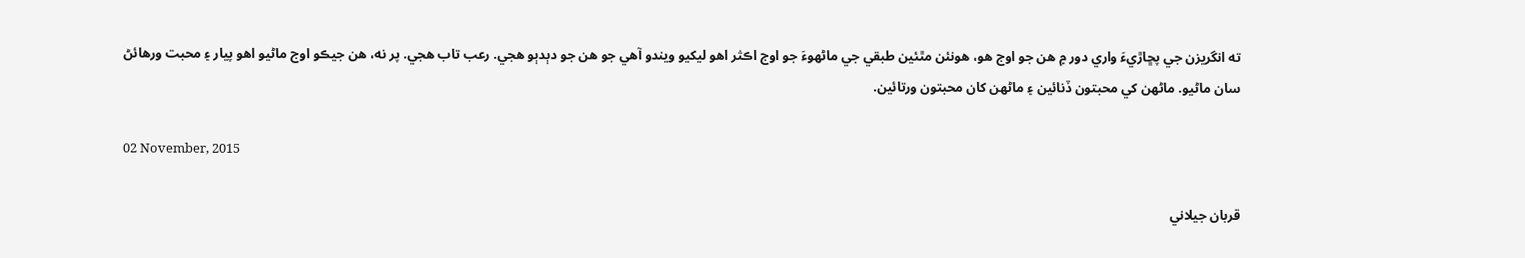ته انگريزن جي پڇاڙيءَ واري دور ۾ هن جو اوج هو، هونئن مٿئين طبقي جي ماڻهوءَ جو اوج اڪثر اهو ليکيو ويندو آهي جو هن جو دٻدٻو هجي. رعب تاب هجي. پر نه، هن جيڪو اوج ماڻيو اهو پيار ۽ محبت ورهائڻ سان ماڻيو. ماڻهن کي محبتون ڏنائين ۽ ماڻهن کان محبتون ورتائين.

02 November, 2015

قربان جيلاني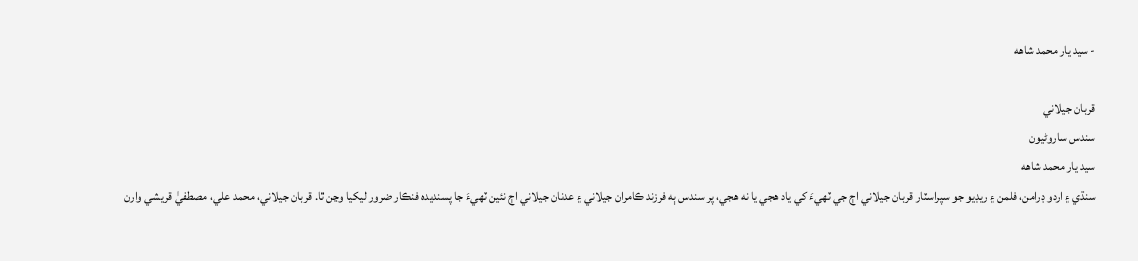- سيد يار محمد شاهه

قربان جيلاني
سندس ساروڻيون
سيد يار محمد شاهه
سنڌي ۽ اردو ڊرامن، فلمن ۽ ريڊيو جو سپراسٽار قربان جيلاني اڄ جي ٽهيءَ کي ياد هجي يا نه هجي، پر سندس ٻه فرزند ڪامران جيلاني ۽ عدنان جيلاني اڄ نئين ٽهيءَ جا پسنديده فنڪار ضرور ليکيا وڃن ٿا. قربان جيلاني، محمد علي، مصطفيٰ قريشي وارن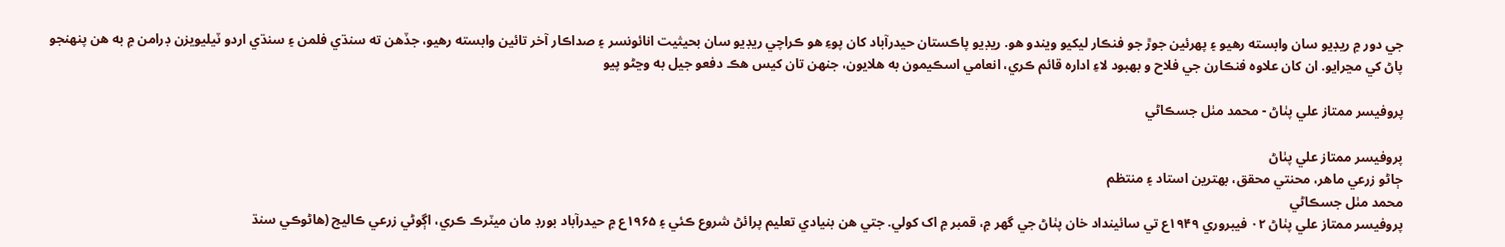جي دور ۾ ريڊيو سان وابسته رهيو ۽ پهرئين جوڙ جو فنڪار ليکيو ويندو هو. ريڊيو پاڪستان حيدرآباد کان پوءِ هو ڪراچي ريڊيو سان بحيثيت انائونسر ۽ صداڪار آخر تائين وابسته رهيو، جڏهن ته سنڌي فلمن ۽ سنڌي اردو ٽيليويزن ڊرامن ۾ به هن پنهنجو پاڻ کي مڃرايو. ان کان علاوه فنڪارن جي فلاح و بهبود لاءِ اداره قائم ڪري، انعامي اسڪيمون به هلايون، جنهن تان کيس هڪ دفعو جيل به وڃڻو پيو

پروفيسر ممتاز علي پٺاڻ - محمد مٺل جسڪاڻي

پروفيسر ممتاز علي پٺاڻ
ڄاڻو زرعي ماهر، محنتي محقق، بهترين استاد ۽ منتظم
محمد مٺل جسڪاڻي
پروفيسر ممتاز علي پٺاڻ ۰۲ فيبروري ۱۹۴۹ع تي سائينداد خان پٺاڻ جي گهر ۾، قمبر ۾ اک کولي. جتي هن بنيادي تعليم پرائڻ شروع ڪئي ۽ ۱۹۶۵ع ۾ حيدرآباد بورڊ مان ميٽرڪ ڪري، اڳوڻي زرعي ڪاليج (هاڻوڪي سنڌ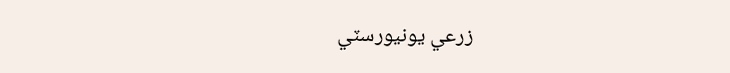زرعي يونيورسٽي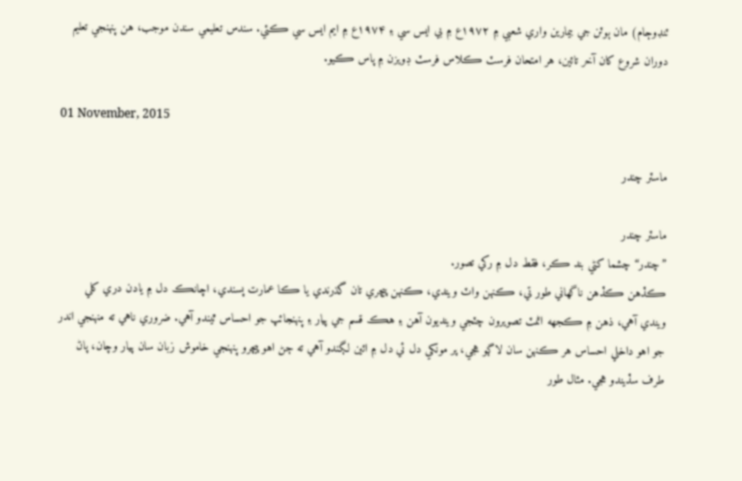ٽنڊوڄام) مان ٻوٽن جي بيمارين واري شعبي ۾ ۱۹۷۲ع ۾ بي ايس سي ۽ ۱۹۷۴ع ۾ ايم ايس سي ڪئي. سندس تعليمي سندن موجب، هن پنهنجي تعليم دوران شروع کان آخر تائين، هر امتحان فرسٽ ڪلاس فرسٽ ڊويزن ۾ پاس ڪيو.

01 November, 2015

ماسٽر چندر

ماسٽر چندر
”چندر“ چشما کڻي بند ڪر، فقط دل ۾ رکي تصور.
ڪڏهن ڪڏهن ناگهاني طور تي، ڪنهن واٽ ويندي، ڪنهن پيچري تان گذرندي يا ڪا عمارت پسندي، اچانڪ دل ۾ يادن دري کلي ويندي آهي، ذهن ۾ ڪجھه اڻمٽ تصويرون چٽجي وينديون آهن ۽ هڪ قسم جي پيار ۽ پنهنجائپ جو احساس ٿيندو آهي. ضروري ناهي ته منهنجي اندر جو اهو داخلي احساس هر ڪنهن سان لاڳو هجي، پر مونکي دل ئي دل ۾ ائين لڳندو آهي ته ڄڻ اهو پيچرو پنهنجي خاموش زبان سان پيار وچان، پاڻ طرف سڏيندو هجي. مثال طور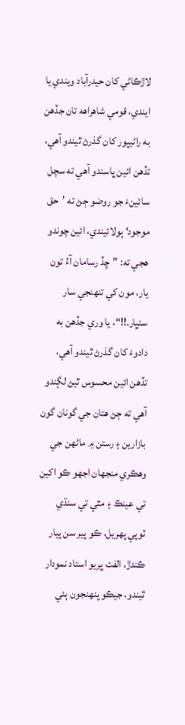لاڙڪاڻي کان حيدرآباد ويندي يا ايندي، قومي شاهراهه تان جڏهن به راڻيپور کان گذرڻ ٿيندو آهي، تڏهن ائين ڀاسندو آهي ته سچل سائينءَ جو روضو ڄڻ ته ’حق موجود‘ ٻولائيندي، ائين چوندو هجي ته: ”ڇڏ رسامان آءُ تون يار، مون کي تنهنجي سار سنڀار.!!“، يا وري جڏهن به دادوءَ کان گذرڻ ٿيندو آهي، تڏهن ائين محسوس ٿيڻ لڳندو آهي ته ڄڻ هتان جي گونان گون بازارين ۽ رستن ۾ ماڻهن جي وهڪري منجھان اجھو ڪو اکين تي عينڪ ۽ مٿي تي سنڌي ٽوپي پهريل، ڪو پير سن پيار ڪندڙ، الفت ڀريو استاد نمودار ٿيندو، جيڪو پنهنجون ٻئي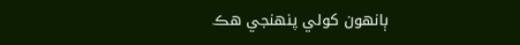ٻانهون کولي پنهنجي هڪ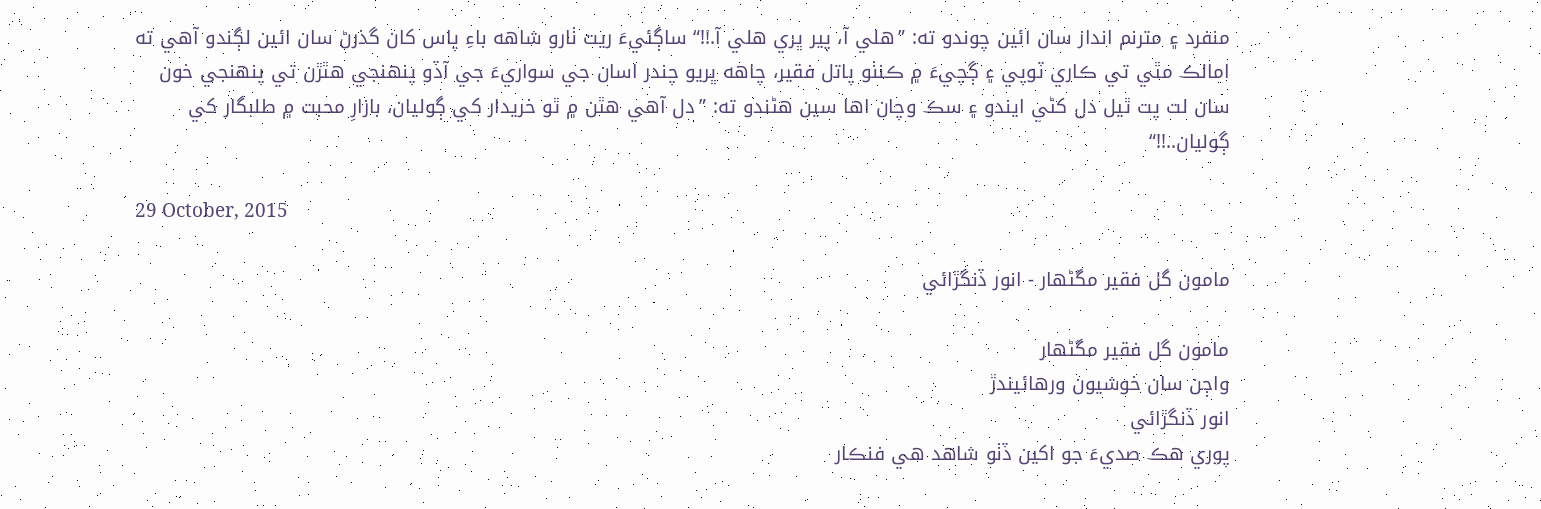منفرد ۽ مترنم انداز سان ائين چوندو ته: ”هلي آ، پير ڀري هلي آ.!!“ ساڳئيءَ ريت ٺارو شاهه باءِ پاس کان گذرڻ سان ائين لڳندو آهي ته امالڪ مٿي تي ڪاري ٽوپي ۽ ڳچيءَ ۾ ڪنٺو پاتل فقير، چاهه ڀريو چندر اسان جي سواريءَ جي آڏو پنهنجي هٿڙن تي پنهنجي خون سان لت پت ٿيل دل کڻي ايندو ۽ سڪ وچان اها سين هڻندو ته: ”دل آهي هٿن ۾ ٿو خريدار کي ڳوليان، بازارِ محبت ۾ طلبگار کي ڳوليان..!!“

29 October, 2015

مامون گل فقير مڱڻهار - انور ڏنگڙائي

مامون گل فقير مڱڻهار
واڄن سان خوشيون ورهائيندڙ
انور ڏنگڙائي
پوري هڪ صديءَ جو اکين ڏٺو شاهد هي فنڪار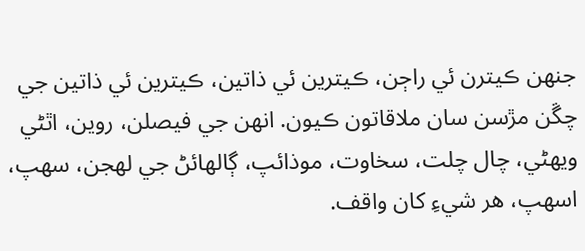جنهن ڪيترن ئي راڄن، ڪيترين ئي ذاتين، ڪيترين ئي ذاتين جي چڱن مڙسن سان ملاقاتون ڪيون. انهن جي فيصلن، روين، اٿڻي ويهڻي، چال چلت، سخاوت، موذائپ، ڳالهائڻ جي لهجن، سهپ، اسهپ، هر شيءِ کان واقف.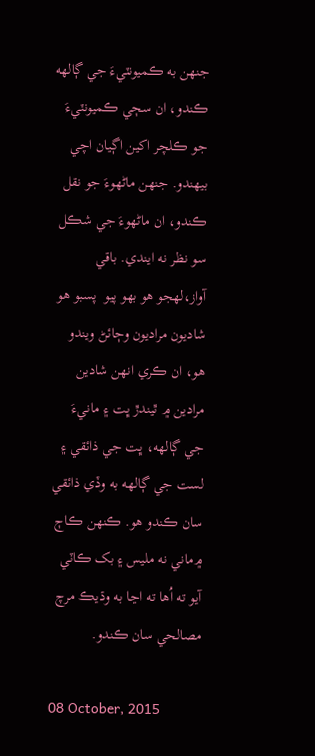جنهن به ڪميونٽيءَ جي ڳالهه ڪندو، ان سڄي ڪميونٽيءَ جو ڪلچر اکين اڳيان اچي بيهندو. جنهن ماڻهوءَ جو نقل ڪندو، ان ماڻهوءَ جي شڪل سو نظر نه ايندي. باقي آواز،لهجو هو بهو پيو  پسبو هو شاديون مراديون وڄائڻ ويندو هو، ان ڪري انهن شادين مرادين ۾ ٿيندڙ ڀت ۽ مانيءَ جي ڳالهه، ڀت جي ذائقي ۽ لست جي ڳالهه به وڏي ذائقي سان ڪندو هو. ڪنهن ڪاڄ ۾ماني نه مليس ۽ بک ڪاٽي آيو ته اُها ته اڃا به وڌيڪ مرچ مصالحي سان ڪندو.

08 October, 2015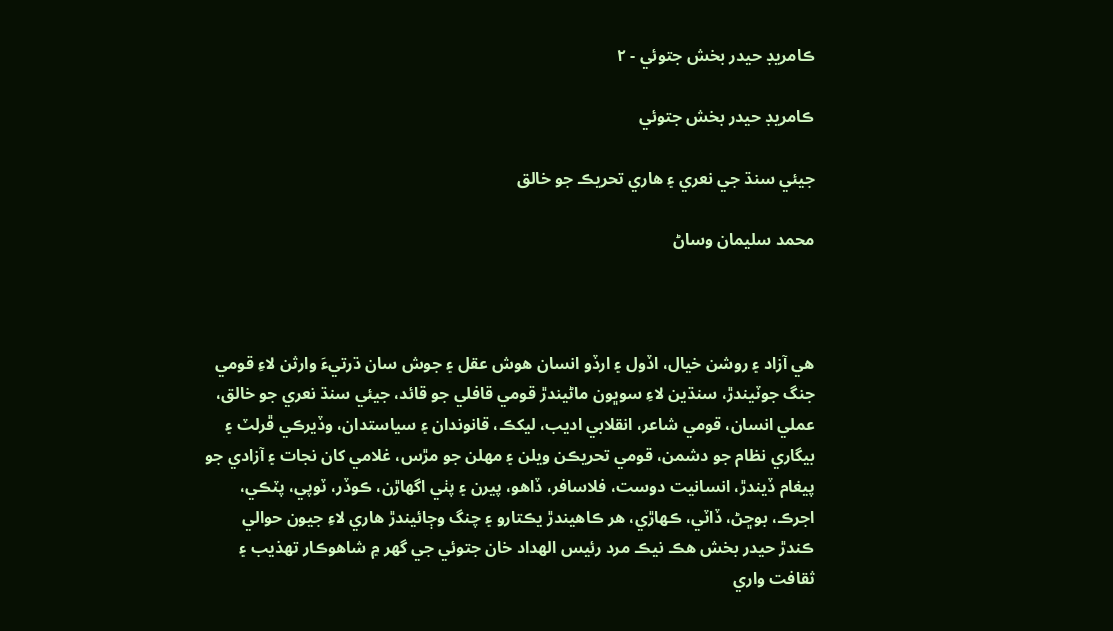ڪامريڊ حيدر بخش جتوئي - ۲

ڪامريڊ حيدر بخش جتوئي

جيئي سنڌ جي نعري ۽ هاري تحريڪ جو خالق

محمد سليمان وساڻ



هي آزاد ۽ روشن خيال، اڏول ۽ ارڏو انسان هوش عقل ۽ جوش سان ڌرتيءَ وارثن لاءِ قومي جنگ جوٽيندڙ، سنڌين لاءِ سوڀون ماڻيندڙ قومي قافلي جو قائد، جيئي سنڌ نعري جو خالق، عملي انسان، قومي شاعر، انقلابي اديب، ليکڪ، قانوندان ۽ سياستدان، وڏيرڪي ڦرلٽ ۽ بيگاري نظام جو دشمن، قومي تحريڪن ويلن ۽ مهلن جو مڙس، غلامي کان نجات ۽ آزادي جو پيغام ڏيندڙ، انسانيت دوست، فلاسافر، ڏاهو، پيرن ۽ پٺي اگهاڙن، ڪوڏر، ٽوپي، پٽڪي، اجرڪ، بوڇڻ، ڏاٽي، ڪهاڙي، هر ڪاهيندڙ يڪتارو ۽ چنگ وڄائيندڙ هاري لاءِ جيون حوالي ڪندڙ حيدر بخش هڪ نيڪ مرد رئيس الهداد خان جتوئي جي گهر ۾ شاهوڪار تهذيب ۽ ثقافت واري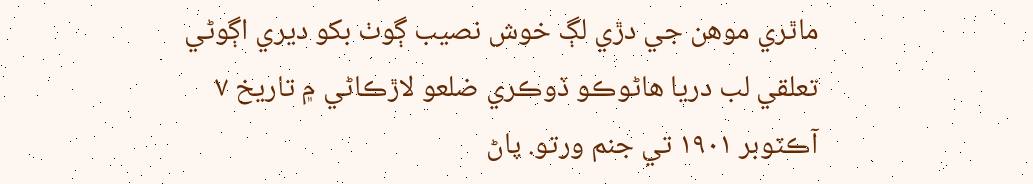ماٿري موهن جي دڙي لڳ خوش نصيب ڳوٺ بکو ديري اڳوڻي تعلقي لب دريا هاڻوڪو ڏوڪري ضلعو لاڙڪاڻي ۾ تاريخ ۷ آڪٽوبر ۱۹۰۱ تي جنم ورتو. پاڻ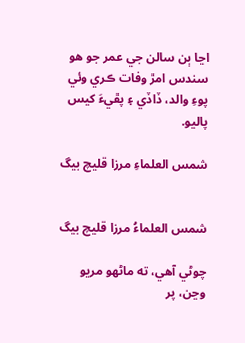اڃا ٻن سالن جي عمر جو هو سندس امڙ وفات ڪري وئي پوءِ والد، ڏاڏي ۽ پڦيءَ کيس پاليو.

شمس العلماءِ مرزا قليچ بيگ


شمس العلماءُ مرزا قليچ بيگ

چوڻي آهي، ته ماڻهو مريو وڃن، پر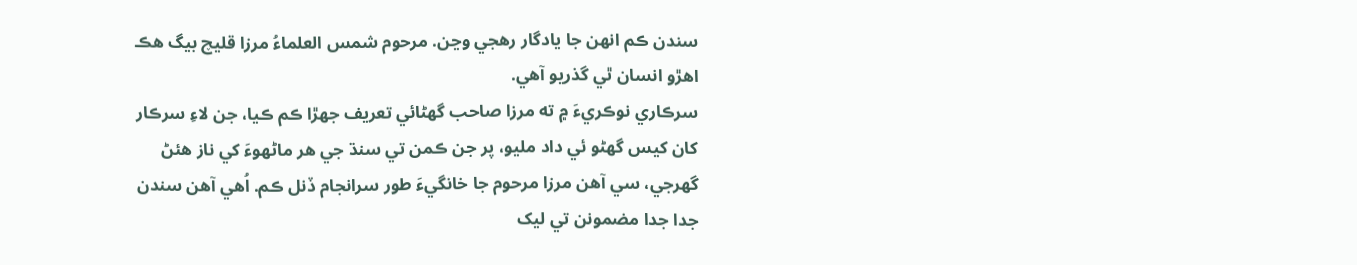سندن ڪم انهن جا يادگار رهجي وڃن. مرحوم شمس العلماءُ مرزا قليچ بيگ هڪ اهڙو انسان ٿي گذريو آهي.
سرڪاري نوڪريءَ ۾ ته مرزا صاحب گهڻائي تعريف جهڙا ڪم ڪيا، جن لاءِ سرڪار کان کيس گهڻو ئي داد مليو، پر جن ڪمن تي سنڌ جي هر ماڻهوءَ کي ناز هئڻ گهرجي، سي آهن مرزا مرحوم جا خانگيءَ طور سرانجام ڏنل ڪم. اُهي آهن سندن جدا جدا مضمونن تي ليک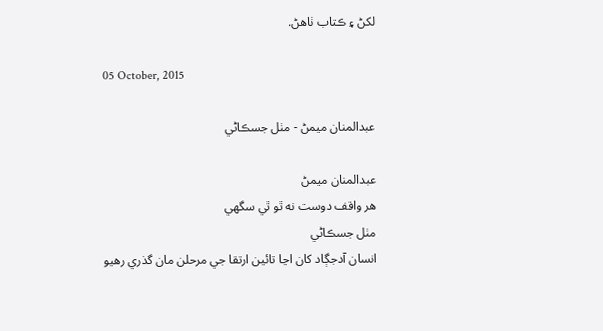لکڻ ۽ ڪتاب ٺاهڻ.

05 October, 2015

عبدالمنان ميمڻ - مٺل جسڪاڻي

عبدالمنان ميمڻ
هر واقف دوست نه ٿو ٿي سگهي
مٺل جسڪاڻي
انسان آدجڳاد کان اڃا تائين ارتقا جي مرحلن مان گذري رهيو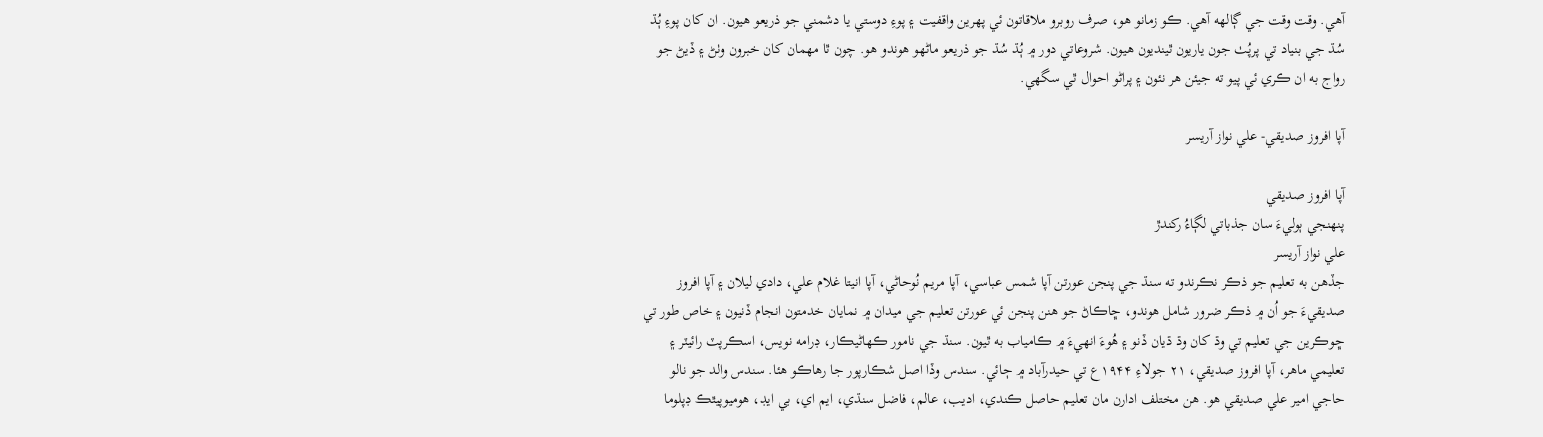آهي. وقت وقت جي ڳالهه آهي. ڪو زمانو هو، صرف روبرو ملاقاتون ئي پهرين واقفيت ۽ پوءِ دوستي يا دشمني جو ذريعو هيون. ان کان پوءِ ٻُڌ سُڌ جي بنياد تي پرپُٺ جون ياريون ٿينديون هيون. شروعاتي دور ۾ ٻُڌ سُڌ جو ذريعو ماڻهو هوندو هو. چون ٿا مهمان کان خبرون وٺڻ ۽ ڏيڻ جو رواج به ان ڪري ئي پيو ته جيئن هر نئون ۽ پراڻو احوال ٿي سگهي.

آپا افروز صديقي- علي نواز آريسر

آپا افروز صديقي
پنهنجي ٻوليءَ سان جذباتي لڳاءُ رکندڙ
علي نواز آريسر
جڏهن به تعليم جو ذڪر نڪرندو ته سنڌ جي پنجن عورتن آپا شمس عباسي، آپا مريم نُوحاڻي، آپا انيتا غلام علي، دادي ليلان ۽ آپا افروز صديقيءَ جو اُن ۾ ذڪر ضرور شامل هوندو، ڇاڪاڻ جو هنن پنجن ئي عورتن تعليم جي ميدان ۾ نمايان خدمتون انجام ڏنيون ۽ خاص طور تي ڇوڪرين جي تعليم تي وڌ کان وڌ ڌيان ڏنو ۽ هُوءَ انهيءَ ۾ ڪامياب به ٿيون. سنڌ جي نامور ڪهاڻيڪار، ڊرامه نويس، اسڪرپٽ رائيٽر ۽ تعليمي ماهر، آپا افروز صديقي، ۲۱ جولاءِ ۱۹۴۴ع تي حيدرآباد ۾ ڄائي. سندس وڏا اصل شڪارپور جا رهاڪو هئا. سندس والد جو نالو حاجي امير علي صديقي هو. هن مختلف ادارن مان تعليم حاصل ڪندي، اديب، عالم، فاضل سنڌي، ايم اي، بي ايڊ، هوميوپيٿڪ ڊپلوما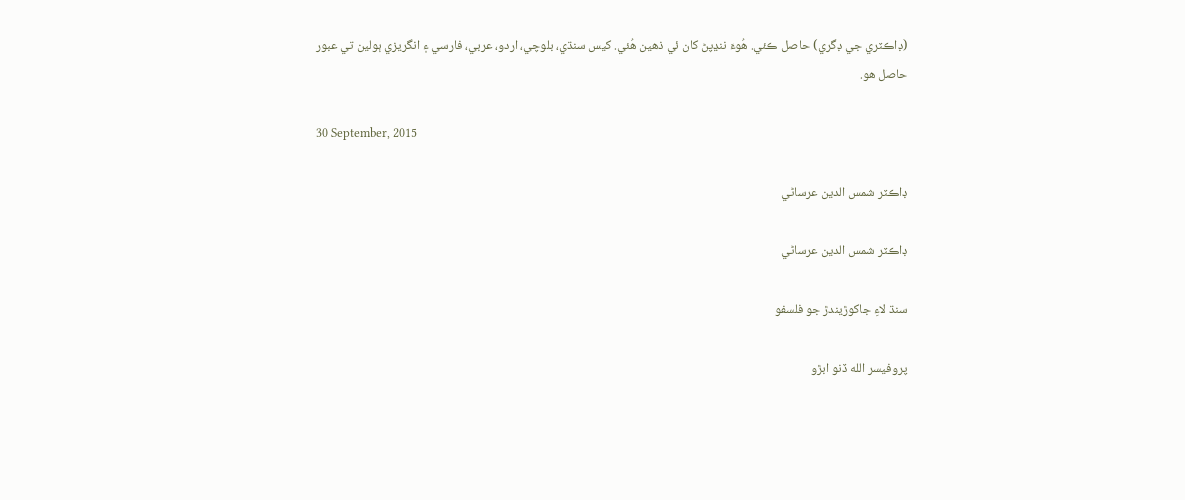(ڊاڪٽري جي ڊگري) حاصل ڪئي. هُوءَ ننڍپڻ کان ئي ذهين هُئي. کيس سنڌي، بلوچي، اردو، عربي، فارسي ۽ انگريزي ٻولين تي عبور حاصل هو.

30 September, 2015

ڊاڪٽر شمس الدين عرساڻي

ڊاڪٽر شمس الدين عرساڻي

سنڌ لاءِ جاکوڙيندڙ جو فلسفو

پروفيسر الله ڏنو ابڙو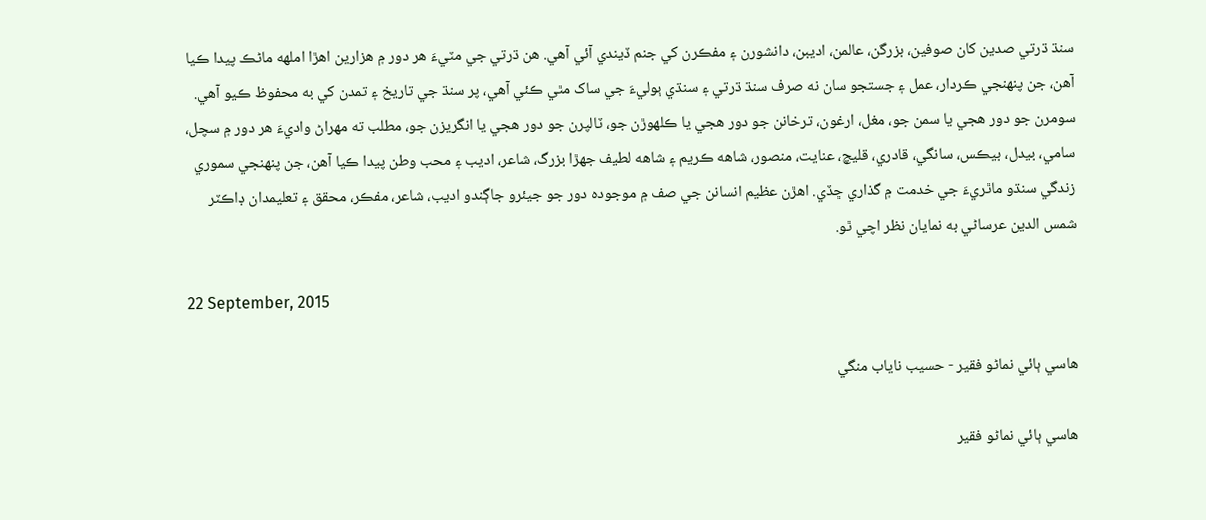سنڌ ڌرتي صدين کان صوفين، بزرگن، عالمن، اديبن، دانشورن ۽ مفڪرن کي جنم ڏيندي آئي آهي. هن ڌرتي جي مٽيءَ هر دور ۾ هزارين اهڙا املهه ماڻڪ پيدا ڪيا آهن، جن پنهنجي ڪردار، عمل ۽ جستجو سان نه صرف سنڌ ڌرتي ۽ سنڌي ٻوليءَ جي ساک مٿي ڪئي آهي، پر سنڌ جي تاريخ ۽ تمدن کي به محفوظ ڪيو آهي. سومرن جو دور هجي يا سمن جو، مغل، ارغون، ترخانن جو دور هجي يا ڪلهوڙن جو، ٽالپرن جو دور هجي يا انگريزن جو، مطلب ته مهراڻ واديءَ هر دور ۾ سچل، سامي، بيدل، بيڪس، سانگي، قادري، قليچ، عنايت، منصور، شاهه ڪريم ۽ شاهه لطيف جھڙا بزرگ، شاعر، اديب ۽ محب وطن پيدا ڪيا آهن، جن پنهنجي سموري زندگي سنڌو ماٿريءَ جي خدمت ۾ گذاري ڇڏي. اهڙن عظيم انسانن جي صف ۾ موجوده دور جو جيئرو جاڳندو اديب، شاعر، مفڪر، محقق ۽ تعليمدان ڊاڪٽر شمس الدين عرساڻي به نمايان نظر اچي ٿو.

22 September, 2015

هاسي ٻائي نماڻو فقير - حسيب ناياب منگي

هاسي ٻائي نماڻو فقير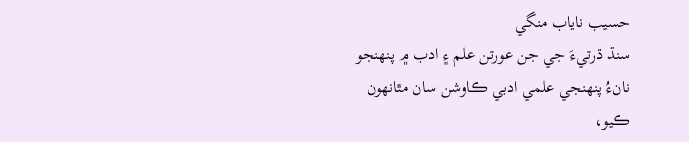حسيب ناياب منگي
سنڌ ڌرتيءَ جي جن عورتن علم ۽ ادب ۾ پنهنجو نانءُ پنهنجي علمي ادبي ڪاوشن سان مٿانهون ڪيو،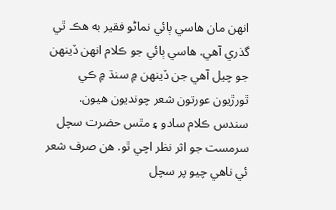انهن مان هاسي ٻائي نماڻو فقير به هڪ ٿي گذري آهي. هاسي ٻائي جو ڪلام انهن ڏينهن جو چيل آهي جن ڏينهن ۾ سنڌ ۾ ڪي ٿورڙيون عورتون شعر چونديون هيون. سندس ڪلام سادو ۽ مٿس حضرت سچل سرمست جو اثر نظر اچي ٿو. هن صرف شعر ئي ناهي چيو پر سچل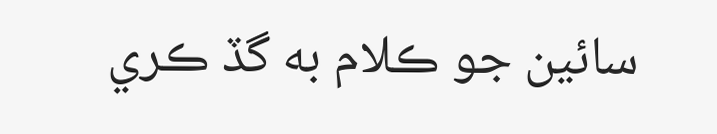سائين جو ڪلام به گڏ ڪري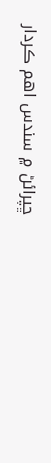ڇپرائڻ ۾ سندس اهم ڪردار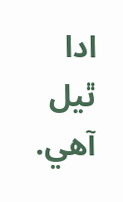ادا ٿيل آهي.